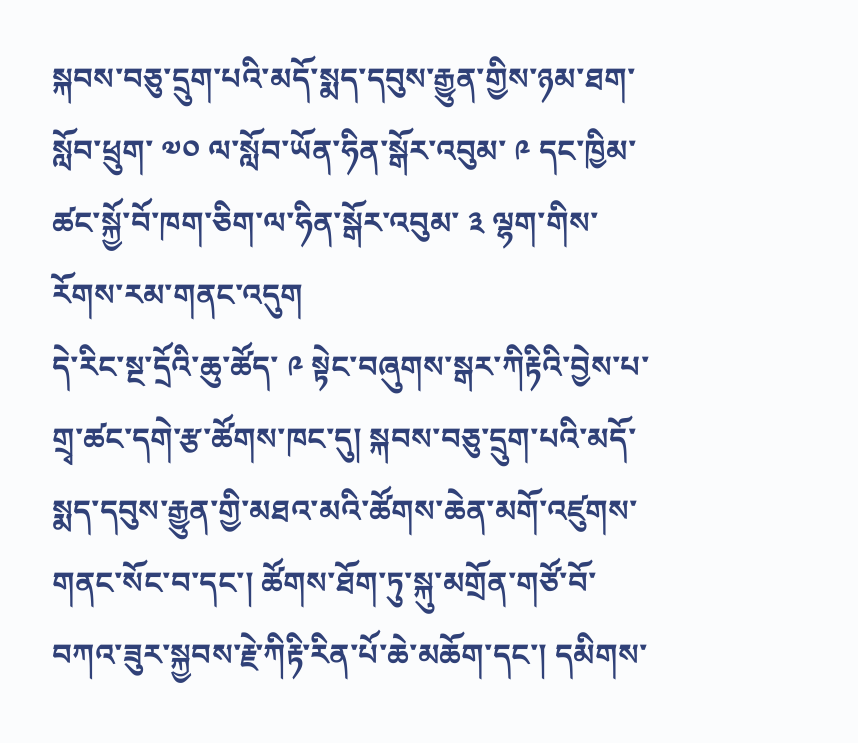སྐབས་བཅུ་དྲུག་པའི་མདོ་སྨད་དབུས་རྒྱུན་གྱིས་ཉམ་ཐག་སློབ་ཕྲུག་ ༧༠ ལ་སློབ་ཡོན་ཧིན་སྒོར་འབུམ་ ༩ དང་ཁྱིམ་ཚང་སྐྱོ་བོ་ཁག་ཅིག་ལ་ཧིན་སྒོར་འབུམ་ ༣ ལྷག་གིས་རོགས་རམ་གནང་འདུག
དེ་རིང་སྔ་དྲོའི་ཆུ་ཚོད་ ༩ སྟེང་བཞུགས་སྒར་ཀིརྟིའི་བྱེས་པ་གྲྭ་ཚང་དགེ་རྩ་ཚོགས་ཁང་དུ། སྐབས་བཅུ་དྲུག་པའི་མདོ་སྨད་དབུས་རྒྱུན་གྱི་མཐའ་མའི་ཚོགས་ཆེན་མགོ་འཛུགས་གནང་སོང་བ་དང་། ཚོགས་ཐོག་ཏུ་སྐུ་མགྲོན་གཙོ་བོ་བཀའ་ཟུར་སྐྱབས་རྗེ་ཀིརྟི་རིན་པོ་ཆེ་མཆོག་དང་། དམིགས་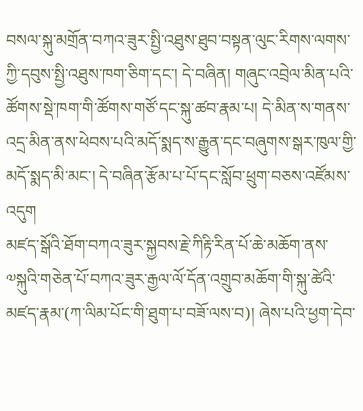བསལ་སྐུ་མགྲོན་བཀའ་ཟུར་སྤྱི་འཐུས་ཐུབ་བསྟན་ལུང་རིགས་ལགས་ཀྱི་དབུས་སྤྱི་འཐུས་ཁག་ཅིག་དང་། དེ་བཞིན། གཞུང་འབྲེལ་མིན་པའི་ཚོགས་སྡེ་ཁག་གི་ཚོགས་གཙོ་དང་སྐུ་ཚབ་རྣམ་པ། དེ་མིན་ས་གནས་འདྲ་མིན་ནས་ཕེབས་པའི་མདོ་སྨད་ས་རྒྱུན་དང་བཞུགས་སྒར་ཁུལ་གྱི་མདོ་སྨད་མི་མང་། དེ་བཞིན་རྩོམ་པ་པོ་དང་སློབ་ཕྲུག་བཅས་འཛོམས་འདུག
མཛད་སྒོའི་ཐོག་བཀའ་ཟུར་སྐྱབས་རྗེ་ཀིརྟི་རིན་པོ་ཆེ་མཆོག་ནས་༧སྐུའི་གཅེན་པོ་བཀའ་ཟུར་རྒྱལ་ལོ་དོན་འགྲུབ་མཆོག་གི་སྐུ་ཚེའི་མཛད་རྣམ་(ཀ་ལིམ་པོང་གི་ཐུག་པ་བཟོ་ལས་བ)། ཞེས་པའི་ཕྱག་དེབ་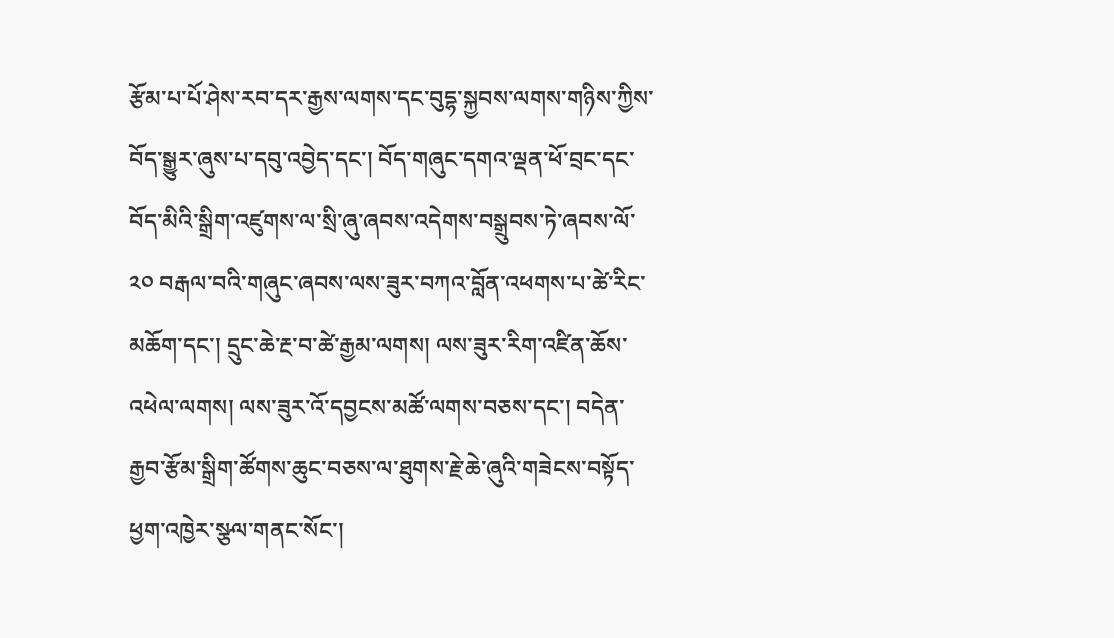རྩོམ་པ་པོ་ཤེས་རབ་དར་རྒྱས་ལགས་དང་བུདྷ་སྐྱབས་ལགས་གཉིས་ཀྱིས་བོད་སྒྱུར་ཞུས་པ་དབུ་འབྱེད་དང་། བོད་གཞུང་དགའ་ལྡན་ཕོ་བྲང་དང་བོད་མིའི་སྒྲིག་འཛུགས་ལ་སྲི་ཞུ་ཞབས་འདེགས་བསྒྲུབས་ཏེ་ཞབས་ལོ་ ༢༠ བརྒལ་བའི་གཞུང་ཞབས་ལས་ཟུར་བཀའ་བློན་འཕགས་པ་ཚེ་རིང་མཆོག་དང་། དྲུང་ཆེ་རྔ་བ་ཚེ་རྒྱམ་ལགས། ལས་ཟུར་རིག་འཛིན་ཆོས་འཕེལ་ལགས། ལས་ཟུར་འོ་དབྱངས་མཚོ་ལགས་བཅས་དང་། བདེན་རྒྱབ་རྩོམ་སྒྲིག་ཚོགས་ཆུང་བཅས་ལ་ཐུགས་རྗེ་ཆེ་ཞུའི་གཟེངས་བསྟོད་ཕྱག་འཁྱེར་སྩལ་གནང་སོང་།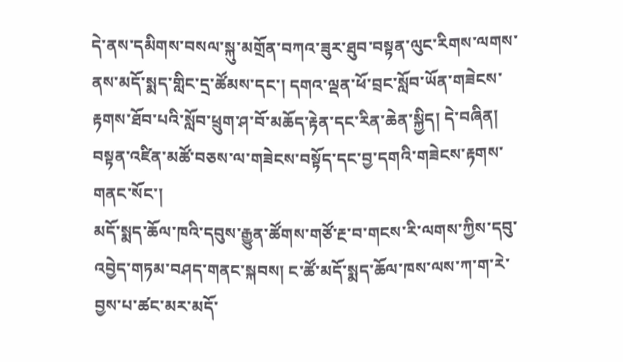དེ་ནས་དམིགས་བསལ་སྐུ་མགྲོན་བཀའ་ཟུར་ཐུབ་བསྟན་ལུང་རིགས་ལགས་ནས་མདོ་སྨད་གླིང་དྲ་ཚོམས་དང་། དགའ་ལྡན་ཕོ་བྲང་སློབ་ཡོན་གཟེངས་རྟགས་ཐོབ་པའི་སློབ་ཕྲུག་ཤ་བོ་མཆོད་རྟེན་དང་རིན་ཆེན་སྐྱིད། དེ་བཞིན། བསྟན་འཛིན་མཚོ་བཅས་ལ་གཟེངས་བསྟོད་དང་བྱ་དགའི་གཟེངས་རྟགས་གནང་སོང་།
མདོ་སྨད་ཆོལ་ཁའི་དབུས་རྒྱུན་ཚོགས་གཙོ་རྔ་བ་གངས་རི་ལགས་ཀྱིས་དབུ་འབྱེད་གཏམ་བཤད་གནང་སྐབས། ང་ཚོ་མདོ་སྨད་ཆོལ་ཁས་ལས་ཀ་ག་རེ་བྱས་པ་ཚང་མར་མདོ་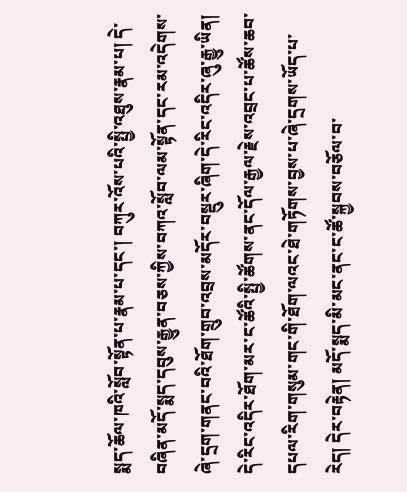སྨད་ཆོལ་ཁའི་སློབ་སྟོན་པ་རྣམ་པ་དང་། བཀུར་འོས་པའི་སྤྱི་འཐུས་རྣམ་པ། དེ་བཞིན་མདོ་སྨད་དབུས་རྒྱུན་བཅས་ཀྱིས་བཀའ་སློབ་ལམ་སྟོན་དང་རམ་འདེགས་ཞེ་དྲག་གནང་བའི་ཐོག་གྲུབ་འབྲས་མདོར་བསྡུར་ཞིག་དེ་རིང་འདིར་ཞུ་རྒྱུ་ཡིན། དེ་རིང་འདིར་ཐོག་མར་ང་ཚོའི་སྤྱི་ཚོགས་ནང་དོལ་རྒྱལ་རྗེས་འབྲང་པ་ཚོས་ཆབ་དཔལ་རིག་གསུམ་གང་གི་ཐོག་ལའང་ཐེ་གཏོགས་བྱས་པ་ཞེ་དྲགས་ཡོད་པ་རེད། དེར་བརྟེན། མདོ་སྨད་མི་མང་ནང་ང་ཚོ་སྐྱབས་བཅོལ་བ་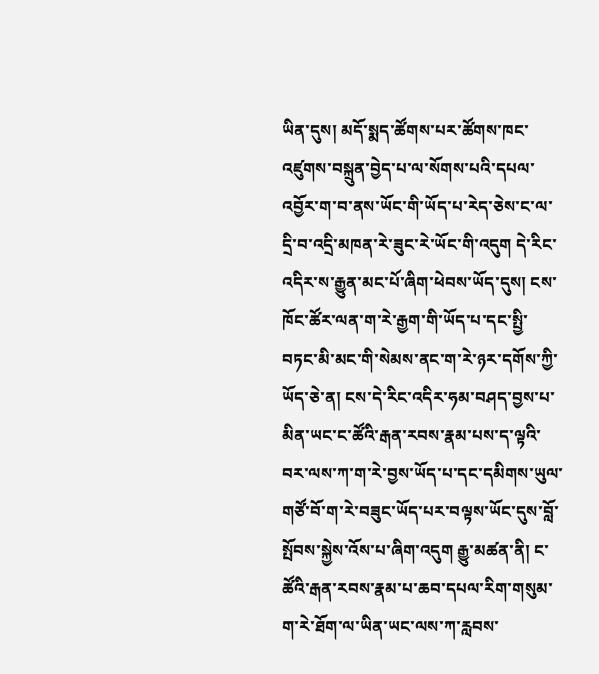ཡིན་དུས། མདོ་སྨད་ཚོགས་པར་ཚོགས་ཁང་འཛུགས་བསྐྲུན་བྱེད་པ་ལ་སོགས་པའི་དཔལ་འབྱོར་ག་བ་ནས་ཡོང་གི་ཡོད་པ་རེད་ཅེས་ང་ལ་དྲི་བ་འདྲི་མཁན་རེ་ཟུང་རེ་ཡོང་གི་འདུག དེ་རིང་འདིར་ས་རྒྱུན་མང་པོ་ཞིག་ཕེབས་ཡོད་དུས། ངས་ཁོང་ཚོར་ལན་ག་རེ་རྒྱག་གི་ཡོད་པ་དང་སྤྱི་བཏང་མི་མང་གི་སེམས་ནང་ག་རེ་ཉར་དགོས་ཀྱི་ཡོད་ཅེ་ན། ངས་དེ་རིང་འདིར་ཧམ་བཤད་བྱས་པ་མིན་ཡང་ང་ཚོའི་རྒན་རབས་རྣམ་པས་ད་ལྟའི་བར་ལས་ཀ་ག་རེ་བྱས་ཡོད་པ་དང་དམིགས་ཡུལ་གཙོ་བོ་ག་རེ་བཟུང་ཡོད་པར་བལྟས་ཡོང་དུས་བློ་སྤོབས་སྐྱེས་འོས་པ་ཞིག་འདུག རྒྱུ་མཚན་ནི། ང་ཚོའི་རྒན་རབས་རྣམ་པ་ཆབ་དཔལ་རིག་གསུམ་ག་རེ་ཐོག་ལ་ཡིན་ཡང་ལས་ཀ་རླབས་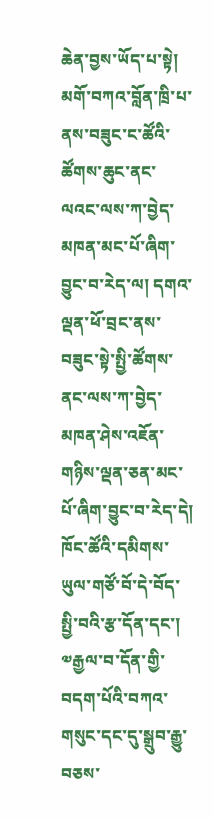ཆེན་བྱས་ཡོད་པ་སྟེ། མགོ་བཀའ་བློན་ཁྲི་པ་ནས་བཟུང་ང་ཚོའི་ཚོགས་ཆུང་ནང་ལའང་ལས་ཀ་བྱེད་མཁན་མང་པོ་ཞིག་བྱུང་བ་རེད་ལ། དགའ་ལྡན་ཕོ་བྲང་ནས་བཟུང་སྟེ་སྤྱི་ཚོགས་ནང་ལས་ཀ་བྱེད་མཁན་ཤེས་འཇོན་གཉིས་ལྡན་ཅན་མང་པོ་ཞིག་བྱུང་བ་རེད་དེ། ཁོང་ཚོའི་དམིགས་ཡུལ་གཙོ་བོ་དེ་བོད་སྤྱི་བའི་རྩ་དོན་དང་། ༧རྒྱལ་བ་དོན་གྱི་བདག་པོའི་བཀའ་གསུང་དང་དུ་སྒྲུབ་རྒྱུ་བཅས་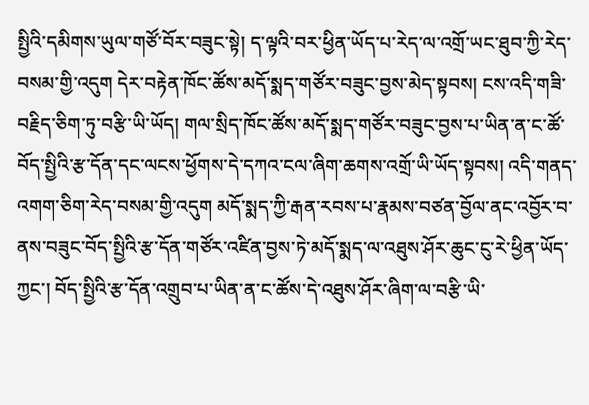སྤྱིའི་དམིགས་ཡུལ་གཙོ་བོར་བཟུང་སྟེ། ད་ལྟའི་བར་ཕྱིན་ཡོད་པ་རེད་ལ་འགྲོ་ཡང་ཐུབ་ཀྱི་རེད་བསམ་གྱི་འདུག དེར་བརྟེན་ཁོང་ཚོས་མདོ་སྨད་གཙོར་བཟུང་བྱས་མེད་སྟབས། ངས་འདི་གཟི་བརྗིད་ཅིག་ཏུ་བརྩི་ཡི་ཡོད། གལ་སྲིད་ཁོང་ཚོས་མདོ་སྨད་གཙོར་བཟུང་བྱས་པ་ཡིན་ན་ང་ཚོ་བོད་སྤྱིའི་རྩ་དོན་དང་ལངས་ཕྱོགས་དེ་དཀའ་ངལ་ཞིག་ཆགས་འགྲོ་ཡི་ཡོད་སྟབས། འདི་གནད་འགག་ཅིག་རེད་བསམ་གྱི་འདུག མདོ་སྨད་ཀྱི་རྒན་རབས་པ་རྣམས་བཙན་བྱོལ་ནང་འབྱོར་བ་ནས་བཟུང་བོད་སྤྱིའི་རྩ་དོན་གཙོར་འཛིན་བྱས་ཏེ་མདོ་སྨད་ལ་འཐུས་ཤོར་ཆུང་ངུ་རེ་ཕྱིན་ཡོད་ཀྱང་། བོད་སྤྱིའི་རྩ་དོན་འགྲུབ་པ་ཡིན་ན་ང་ཚོས་དེ་འཐུས་ཤོར་ཞིག་ལ་བརྩི་ཡི་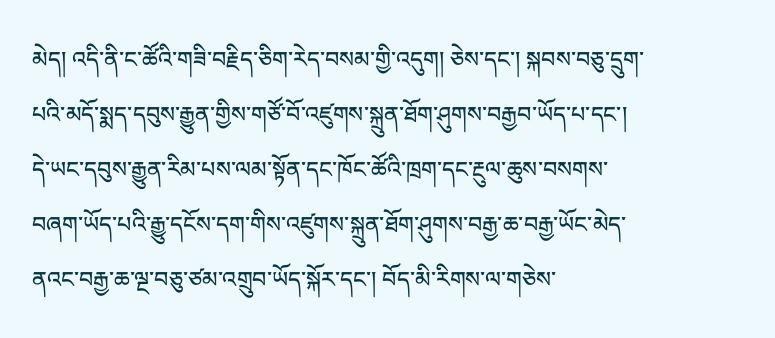མེད། འདི་ནི་ང་ཚོའི་གཟི་བརྗིད་ཅིག་རེད་བསམ་གྱི་འདུག། ཅེས་དང་། སྐབས་བཅུ་དྲུག་པའི་མདོ་སྨད་དབུས་རྒྱུན་གྱིས་གཙོ་བོ་འཛུགས་སྐྲུན་ཐོག་ཤུགས་བརྒྱབ་ཡོད་པ་དང་། དེ་ཡང་དབུས་རྒྱུན་རིམ་པས་ལམ་སྟོན་དང་ཁོང་ཚོའི་ཁྲག་དང་རྔུལ་ཆུས་བསགས་བཞག་ཡོད་པའི་རྒྱུ་དངོས་དག་གིས་འཛུགས་སྐྲུན་ཐོག་ཤུགས་བརྒྱ་ཆ་བརྒྱ་ཡོང་མེད་ནའང་བརྒྱ་ཆ་ལྔ་བཅུ་ཙམ་འགྲུབ་ཡོད་སྐོར་དང་། བོད་མི་རིགས་ལ་གཅེས་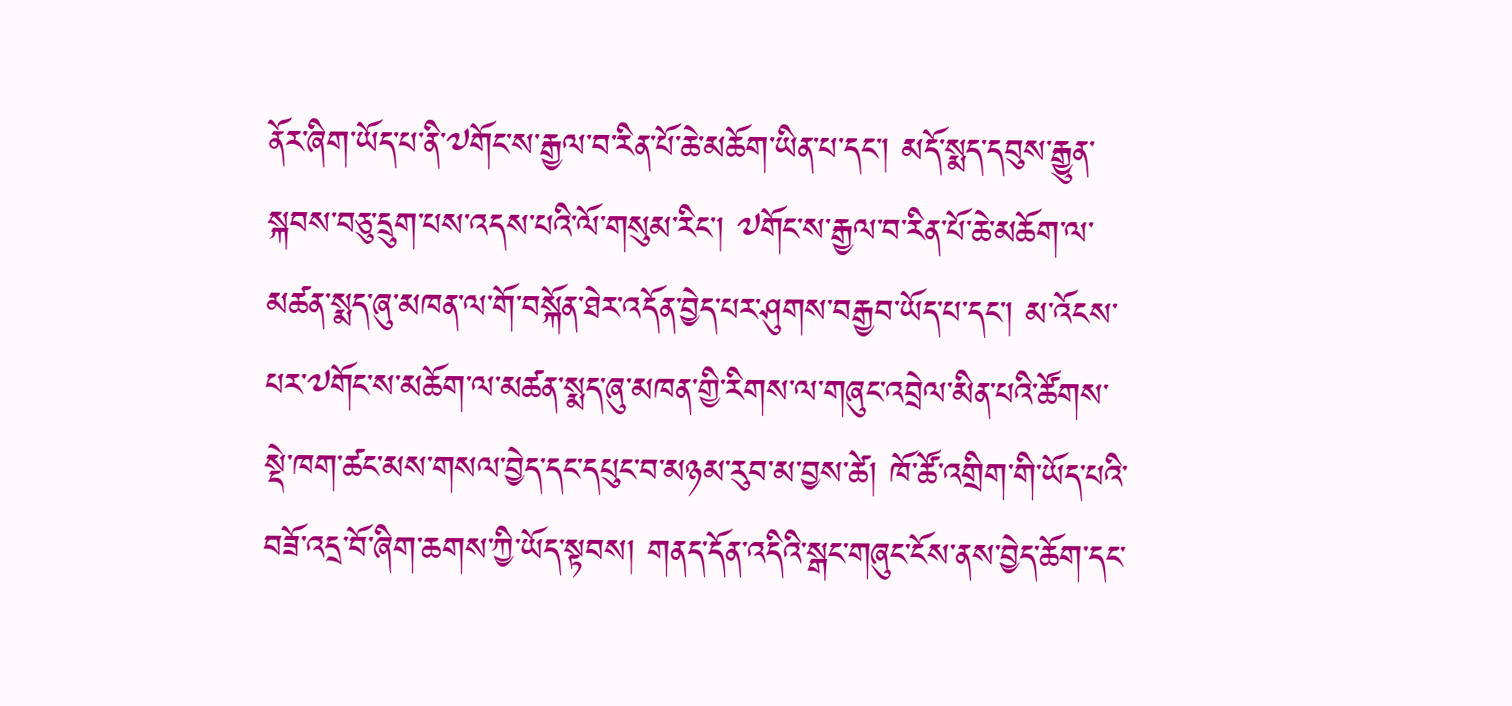ནོར་ཞིག་ཡོད་པ་ནི་༧གོང་ས་རྒྱལ་བ་རིན་པོ་ཆེ་མཆོག་ཡིན་པ་དང་། མདོ་སྨད་དབུས་རྒྱུན་སྐབས་བཅུ་དྲུག་པས་འདས་པའི་ལོ་གསུམ་རིང་། ༧གོང་ས་རྒྱལ་བ་རིན་པོ་ཆེ་མཆོག་ལ་མཚན་སྨད་ཞུ་མཁན་ལ་གོ་བསྐོན་ཐེར་འདོན་བྱེད་པར་ཤུགས་བརྒྱབ་ཡོད་པ་དང་། མ་འོངས་པར་༧གོང་ས་མཆོག་ལ་མཚན་སྨད་ཞུ་མཁན་གྱི་རིགས་ལ་གཞུང་འབྲེལ་མིན་པའི་ཚོགས་སྡེ་ཁག་ཚང་མས་གསལ་བྱེད་དང་དཔུང་བ་མཉམ་རུབ་མ་བྱས་ཚེ། ཁོ་ཚོ་འགྲིག་གི་ཡོད་པའི་བཟོ་འདྲ་བོ་ཞིག་ཆགས་ཀྱི་ཡོད་སྟབས། གནད་དོན་འདིའི་སྒང་གཞུང་ངོས་ནས་བྱེད་ཆོག་དང་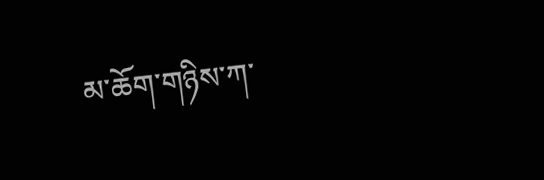མ་ཆོག་གཉིས་ཀ་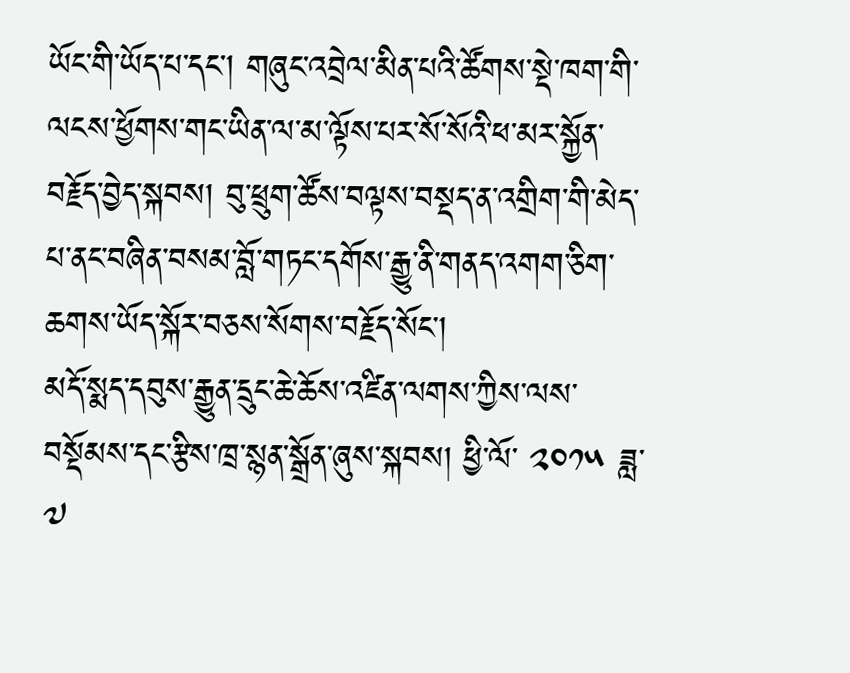ཡོང་གི་ཡོད་པ་དང་། གཞུང་འབྲེལ་མིན་པའི་ཚོགས་སྡེ་ཁག་གི་ལངས་ཕྱོགས་གང་ཡིན་ལ་མ་ལྟོས་པར་སོ་སོའི་ཕ་མར་སྐྱོན་བརྗོད་བྱེད་སྐབས། བུ་ཕྲུག་ཚོས་བལྟས་བསྡད་ན་འགྲིག་གི་མེད་པ་ནང་བཞིན་བསམ་བློ་གཏང་དགོས་རྒྱུ་ནི་གནད་འགག་ཅིག་ཆགས་ཡོད་སྐོར་བཅས་སོགས་བརྗོད་སོང་།
མདོ་སྨད་དབུས་རྒྱུན་དྲུང་ཆེ་ཆོས་འཛིན་ལགས་ཀྱིས་ལས་བསྡོམས་དང་རྩིས་ཁྲ་སྙན་སྒྲོན་ཞུས་སྐབས། ཕྱི་ལོ་ ༢༠༡༥ ཟླ་ ༧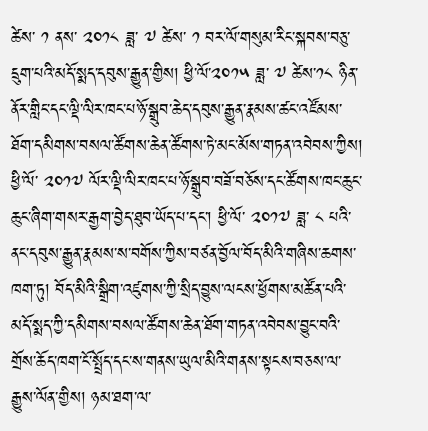ཚེས་ ༡ ནས་ ༢༠༡༨ ཟླ་ ༧ ཚེས་ ༡ བར་ལོ་གསུམ་རིང་སྐབས་བཅུ་དྲུག་པའི་མདོ་སྨད་དབུས་རྒྱུན་གྱིས། ཕྱི་ལོ་༢༠༡༥ ཟླ་ ༧ ཚེས་༡༨ ཉིན་ནོར་གླིང་དང་ལྡི་ལིར་ཁང་པ་ཉོ་སྒྲུབ་ཆེད་དབུས་རྒྱུན་རྣམས་ཚང་འཛོམས་ཐོག་དམིགས་བསལ་ཚོགས་ཆེན་ཚོགས་ཏེ་མང་མོས་གཏན་འབེབས་ཀྱིས། ཕྱི་ལོ་ ༢༠༡༧ ལོར་ལྡི་ལིར་ཁང་པ་ཉོ་སྒྲུབ་བཟོ་བཅོས་དང་ཚོགས་ཁང་ཆུང་ཆུང་ཞིག་གསར་རྒྱག་བྱེད་ཐུབ་ཡོད་པ་དང་། ཕྱི་ལོ་ ༢༠༡༧ ཟླ་ ༨ པའི་ནང་དབུས་རྒྱུན་རྣམས་ས་བགོས་ཀྱིས་བཙན་བྱོལ་བོད་མིའི་གཞིས་ཆགས་ཁག་ཏུ། བོད་མིའི་སྒྲིག་འཛུགས་ཀྱི་སྲིད་བྱུས་ལངས་ཕྱོགས་མཚོན་པའི་མདོ་སྨད་ཀྱི་དམིགས་བསལ་ཚོགས་ཆེན་ཐོག་གཏན་འབེབས་བྱུང་བའི་གྲོས་ཆོད་ཁག་ངོ་སྤྲོད་དང་ས་གནས་ཡུལ་མིའི་གནས་སྟངས་བཅས་ལ་རྒྱུས་ལོན་གྱིས། ཉམ་ཐག་ལ་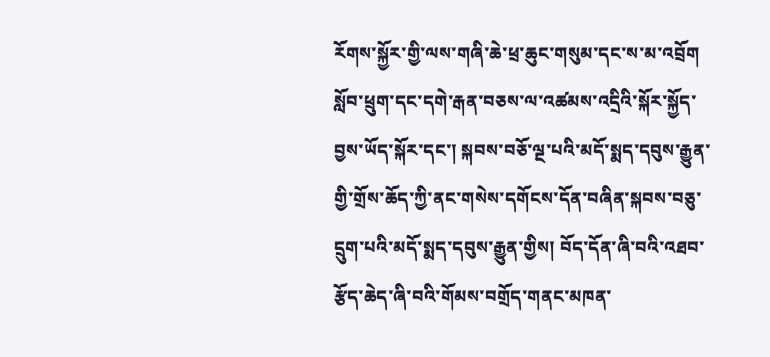རོགས་སྐྱོར་གྱི་ལས་གཞི་ཆེ་ཕྲ་ཆུང་གསུམ་དང་ས་མ་འབྲོག སློབ་ཕྲུག་དང་དགེ་རྒན་བཅས་ལ་འཚམས་འདྲིའི་སྐོར་སྐྱོད་བྱས་ཡོད་སྐོར་དང་། སྐབས་བཅོ་ལྔ་པའི་མདོ་སྨད་དབུས་རྒྱུན་གྱི་གྲོས་ཆོད་ཀྱི་ནང་གསེས་དགོངས་དོན་བཞིན་སྐབས་བཅུ་དྲུག་པའི་མདོ་སྨད་དབུས་རྒྱུན་གྱིས། བོད་དོན་ཞི་བའི་འཐབ་རྩོད་ཆེད་ཞི་བའི་གོམས་བགྲོད་གནང་མཁན་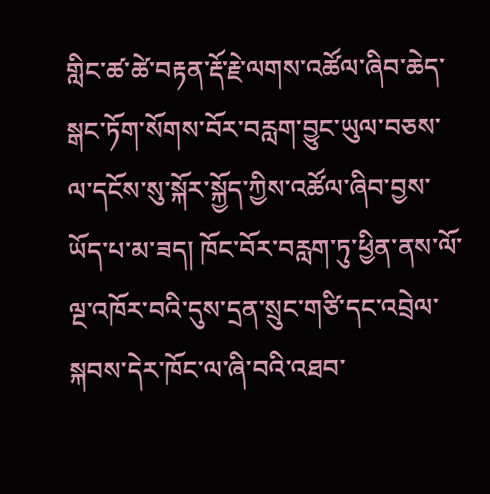གླིང་ཚ་ཚེ་བརྟན་རྡོ་རྗེ་ལགས་འཚོལ་ཞིབ་ཆེད་སྒང་ཏོག་སོགས་བོར་བརླག་བྱུང་ཡུལ་བཅས་ལ་དངོས་སུ་སྐོར་སྐྱོད་ཀྱིས་འཚོལ་ཞིབ་བྱས་ཡོད་པ་མ་ཟད། ཁོང་བོར་བརླག་ཏུ་ཕྱིན་ནས་ལོ་ལྔ་འཁོར་བའི་དུས་དྲན་སྲུང་གཙི་དང་འབྲེལ་སྐབས་དེར་ཁོང་ལ་ཞི་བའི་འཐབ་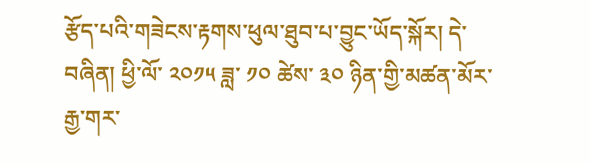རྩོད་པའི་གཟེངས་རྟགས་ཕུལ་ཐུབ་པ་བྱུང་ཡོད་སྐོར། དེ་བཞིན། ཕྱི་ལོ་ ༢༠༡༥ ཟླ་ ༡༠ ཚེས་ ༣༠ ཉིན་གྱི་མཚན་མོར་རྒྱ་གར་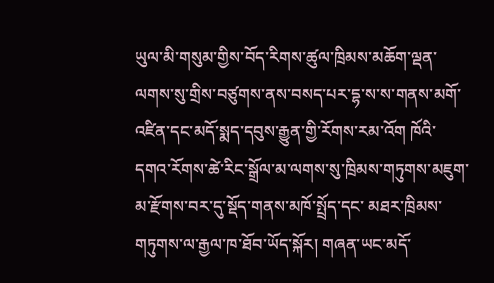ཡུལ་མི་གསུམ་གྱིས་བོད་རིགས་ཚུལ་ཁྲིམས་མཆོག་ལྡན་ལགས་སུ་གྲིས་བཙུགས་ནས་བསད་པར་དྷ་ས་ས་གནས་མགོ་འཛིན་དང་མདོ་སྨད་དབུས་རྒྱུན་གྱི་རོགས་རམ་འོག ཁོའི་དགའ་རོགས་ཚེ་རིང་སྒྲོལ་མ་ལགས་སུ་ཁྲིམས་གཏུགས་མཇུག་མ་རྫོགས་བར་དུ་སྡོད་གནས་མཁོ་སྤྲོད་དང་ མཐར་ཁྲིམས་གཏུགས་ལ་རྒྱལ་ཁ་ཐོབ་ཡོད་སྐོར། གཞན་ཡང་མདོ་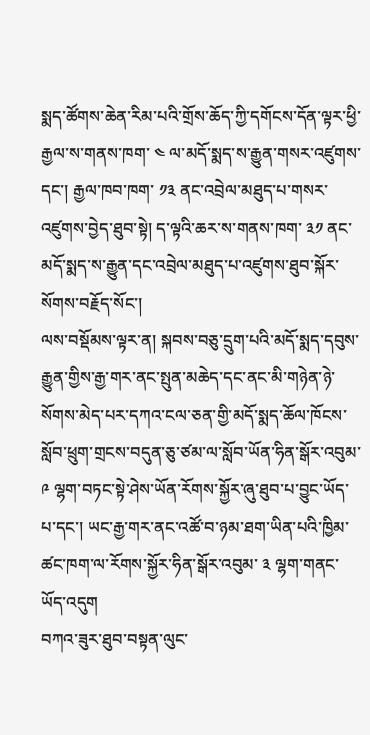སྨད་ཚོགས་ཆེན་རིམ་པའི་གྲོས་ཆོད་ཀྱི་དགོངས་དོན་ལྟར་ཕྱི་རྒྱལ་ས་གནས་ཁག་ ༤ ལ་མདོ་སྨད་ས་རྒྱུན་གསར་འཛུགས་དང་། རྒྱལ་ཁབ་ཁག་ ༡༣ ནང་འབྲེལ་མཐུད་པ་གསར་འཛུགས་བྱེད་ཐུབ་སྟེ། ད་ལྟའི་ཆར་ས་གནས་ཁག་ ༣༡ ནང་མདོ་སྨད་ས་རྒྱུན་དང་འབྲེལ་མཐུད་པ་འཛུགས་ཐུབ་སྐོར་སོགས་བརྗོད་སོང་།
ལས་བསྡོམས་ལྟར་ན། སྐབས་བཅུ་དྲུག་པའི་མདོ་སྨད་དབུས་རྒྱུན་གྱིས་རྒྱ་གར་ནང་སྤུན་མཆེད་དང་ནང་མི་གཉེན་ཉེ་སོགས་མེད་པར་དཀའ་ངལ་ཅན་གྱི་མདོ་སྨད་ཆོལ་ཁོངས་སློབ་ཕྲུག་གྲངས་བདུན་ཅུ་ཙམ་ལ་སློབ་ཡོན་ཧིན་སྒོར་འབུམ་ ༩ ལྷག་བཏང་སྟེ་ཤེས་ཡོན་རོགས་སྐྱོར་ཞུ་ཐུབ་པ་བྱུང་ཡོད་པ་དང་། ཡང་རྒྱ་གར་ནང་འཚོ་བ་ཉམ་ཐག་ཡིན་པའི་ཁྱིམ་ཚང་ཁག་ལ་རོགས་སྐྱོར་ཧིན་སྒོར་འབུམ་ ༣ ལྷག་གནང་ཡོད་འདུག
བཀའ་ཟུར་ཐུབ་བསྟན་ལུང་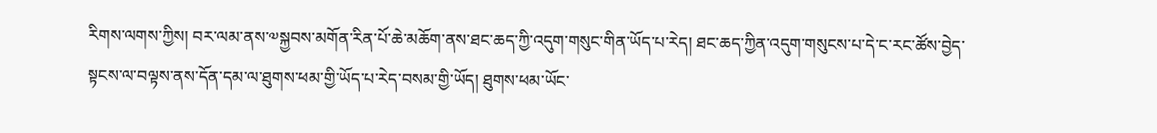རིགས་ལགས་ཀྱིས། བར་ལམ་ནས་༧སྐྱབས་མགོན་རིན་པོ་ཆེ་མཆོག་ནས་ཐང་ཆད་ཀྱི་འདུག་གསུང་གིན་ཡོད་པ་རེད། ཐང་ཆད་ཀྱིན་འདུག་གསུངས་པ་དེ་ང་རང་ཚོས་བྱེད་སྟངས་ལ་བལྟས་ནས་དོན་དམ་ལ་ཐུགས་ཕམ་གྱི་ཡོད་པ་རེད་བསམ་གྱི་ཡོད། ཐུགས་ཕམ་ཡོང་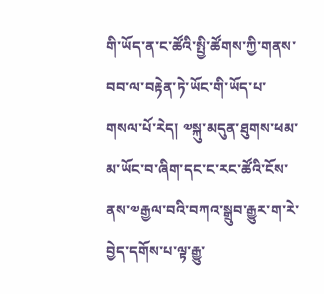གི་ཡོད་ན་ང་ཚོའི་སྤྱི་ཚོགས་ཀྱི་གནས་བབ་ལ་བརྟེན་ཏེ་ཡོང་གི་ཡོད་པ་གསལ་པོ་རེད། ༧སྐུ་མདུན་ཐུགས་ཕམ་མ་ཡོང་བ་ཞིག་དང་ང་རང་ཚོའི་ངོས་ནས་༧རྒྱལ་བའི་བཀའ་སྒྲུབ་རྒྱུར་ག་རེ་བྱེད་དགོས་པ་ལྟ་རྒྱུ་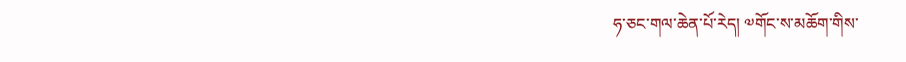ཧ་ཅང་གལ་ཆེན་པོ་རེད། ༧གོང་ས་མཆོག་གིས་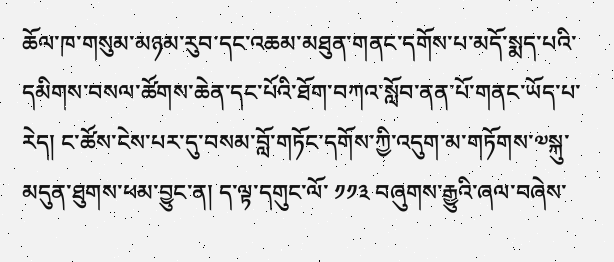ཆོལ་ཁ་གསུམ་མཉམ་རུབ་དང་འཆམ་མཐུན་གནང་དགོས་པ་མདོ་སྨད་པའི་དམིགས་བསལ་ཚོགས་ཆེན་དང་པོའི་ཐོག་བཀའ་སློབ་ནན་པོ་གནང་ཡོད་པ་རེད། ང་ཚོས་ངེས་པར་དུ་བསམ་བློ་གཏོང་དགོས་ཀྱི་འདུག་མ་གཏོགས་༧སྐུ་མདུན་ཐུགས་ཕམ་བྱུང་ན། ད་ལྟ་དགུང་ལོ་ ༡༡༣ བཞུགས་རྒྱུའི་ཞལ་བཞེས་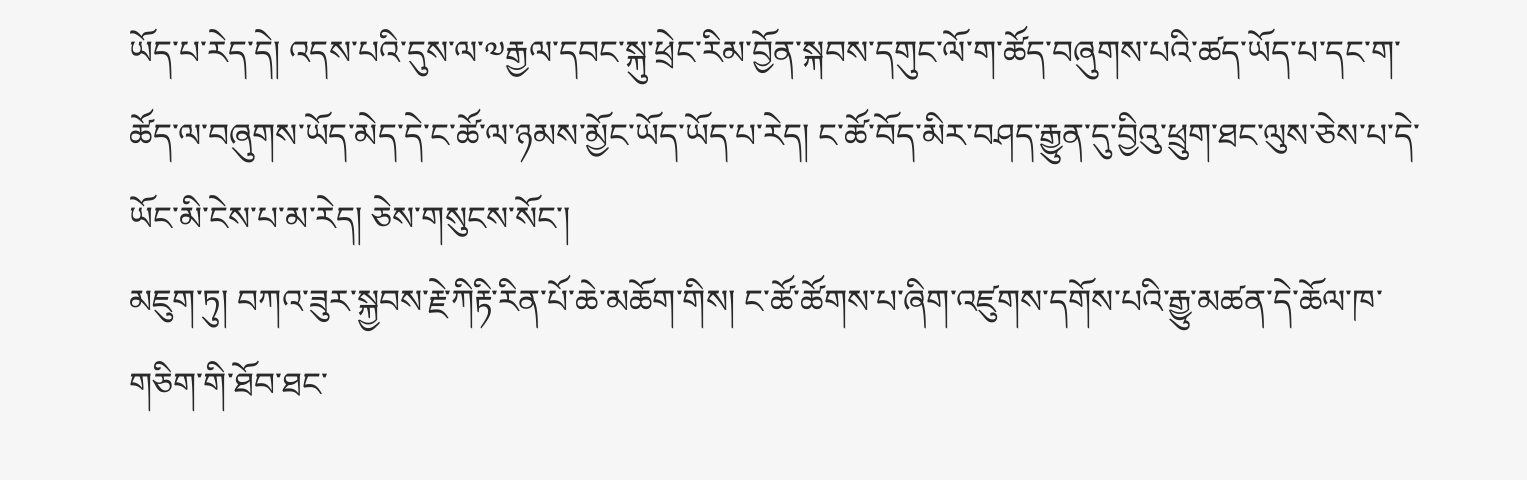ཡོད་པ་རེད་དེ། འདས་པའི་དུས་ལ་༧རྒྱལ་དབང་སྐུ་ཕྲེང་རིམ་བྱོན་སྐབས་དགུང་ལོ་ག་ཚོད་བཞུགས་པའི་ཚད་ཡོད་པ་དང་ག་ཚོད་ལ་བཞུགས་ཡོད་མེད་དེ་ང་ཚོ་ལ་ཉམས་མྱོང་ཡོད་ཡོད་པ་རེད། ང་ཚོ་བོད་མིར་བཤད་རྒྱུན་དུ་བྱིའུ་ཕྲུག་ཐང་ལུས་ཅེས་པ་དེ་ཡོང་མི་ངེས་པ་མ་རེད། ཅེས་གསུངས་སོང་།
མཇུག་ཏུ། བཀའ་ཟུར་སྐྱབས་རྗེ་ཀིརྟི་རིན་པོ་ཆེ་མཆོག་གིས། ང་ཚོ་ཚོགས་པ་ཞིག་འཛུགས་དགོས་པའི་རྒྱུ་མཚན་དེ་ཆོལ་ཁ་གཅིག་གི་ཐོབ་ཐང་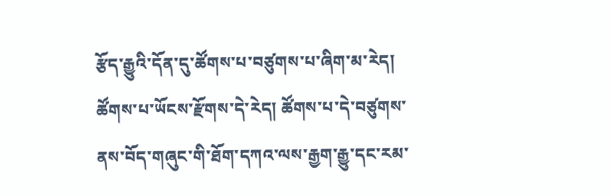རྩོད་རྒྱུའི་དོན་དུ་ཚོགས་པ་བཙུགས་པ་ཞིག་མ་རེད། ཚོགས་པ་ཡོངས་རྫོགས་དེ་རེད། ཚོགས་པ་དེ་བཙུགས་ནས་བོད་གཞུང་གི་ཐོག་དཀའ་ལས་རྒྱག་རྒྱུ་དང་རམ་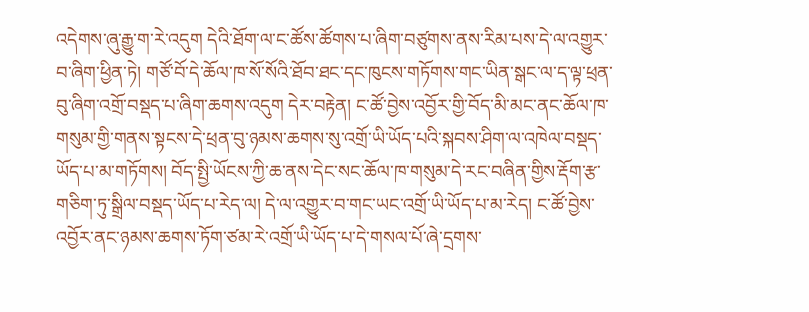འདེགས་ཞུ་རྒྱུ་ག་རེ་འདུག དེའི་ཐོག་ལ་ང་ཚོས་ཚོགས་པ་ཞིག་བཙུགས་ནས་རིམ་པས་དེ་ལ་འགྱུར་བ་ཞིག་ཕྱིན་ཏེ། གཙོ་བོ་དེ་ཆོལ་ཁ་སོ་སོའི་ཐོབ་ཐང་དང་ཁུངས་གཏོགས་གང་ཡིན་སྒང་ལ་ད་ལྟ་ཕྲན་བུ་ཞིག་འགྲོ་བསྡད་པ་ཞིག་ཆགས་འདུག དེར་བརྟེན། ང་ཚོ་བྱེས་འབྱོར་གྱི་བོད་མི་མང་ནང་ཆོལ་ཁ་གསུམ་གྱི་གནས་སྟངས་དེ་ཕྲན་བུ་ཉམས་ཆགས་སུ་འགྲོ་ཡི་ཡོད་པའི་སྐབས་ཤིག་ལ་འཁེལ་བསྡད་ཡོད་པ་མ་གཏོགས། བོད་སྤྱི་ཡོངས་ཀྱི་ཆ་ནས་དེང་སང་ཆོལ་ཁ་གསུམ་དེ་རང་བཞིན་གྱིས་རྡོག་རྩ་གཅིག་ཏུ་སྒྲིལ་བསྡད་ཡོད་པ་རེད་ལ། དེ་ལ་འགྱུར་བ་གང་ཡང་འགྲོ་ཡི་ཡོད་པ་མ་རེད། ང་ཚོ་བྱེས་འབྱོར་ནང་ཉམས་ཆགས་ཏོག་ཙམ་རེ་འགྲོ་ཡི་ཡོད་པ་དེ་གསལ་པོ་ཞེ་དྲགས་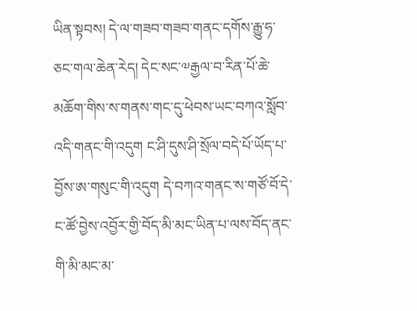ཡིན་སྟབས། དེ་ལ་གཟབ་གཟབ་གནང་དགོས་རྒྱུ་ཧ་ཅང་གལ་ཆེན་རེད། དེང་སང་༧རྒྱལ་བ་རིན་པོ་ཆེ་མཆོག་གིས་ས་གནས་གང་དུ་ཕེབས་ཡང་བཀའ་སློབ་འདི་གནང་གི་འདུག ང་ཤི་དུས་ཤི་སྲོལ་བདེ་པོ་ཡོད་པ་བྱོས་ཨ་གསུང་གི་འདུག དེ་བཀའ་གནང་ས་གཙོ་བོ་དེ་ང་ཚོ་བྱེས་འབྱོར་གྱི་བོད་མི་མང་ཡིན་པ་ལས་བོད་ནང་གི་མི་མང་མ་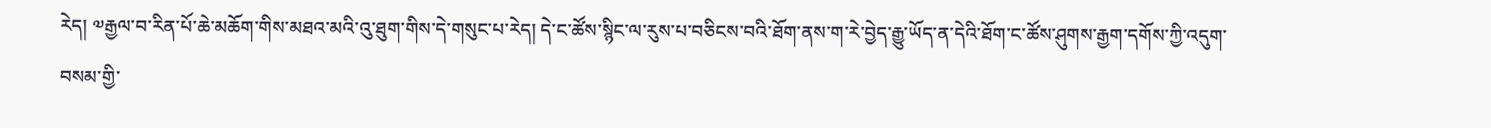རེད། ༧རྒྱལ་བ་རིན་པོ་ཆེ་མཆོག་གིས་མཐའ་མའི་འུ་ཐུག་གིས་དེ་གསུང་པ་རེད། དེ་ང་ཚོས་སྙིང་ལ་རུས་པ་བཅིངས་བའི་ཐོག་ནས་ག་རེ་བྱེད་རྒྱུ་ཡོད་ན་དེའི་ཐོག་ང་ཚོས་ཤུགས་རྒྱག་དགོས་ཀྱི་འདུག་བསམ་གྱི་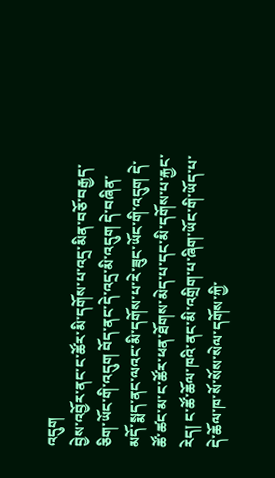འདུག
བྱེས་འབྱོར་ནང་ང་ཚོར་མི་དགོས་པ་འདྲ་མིན་བཅོ་བརྒྱད་ཅིག་ཡོང་གི་འདུག བོད་ནང་དེ་འདྲ་མི་འདུག དེ་བཞིན་མདོ་སྨད་ནང་ལའང་མི་དགོས་པ་རེ་ཟུང་ཡོང་གི་འདུག དེ་ཚོ་ཚང་མ་ང་ཚོར་ཕན་ཐོགས་མེད་པ་དང་མི་དགོས་པ་རྐྱང་རེད། ང་ཚོ་ཆོལ་ཁའི་ནང་མི་འགྲིག་པ་ཞིག་ཡོང་གི་ཡོད་པ་དེ་ཆོལ་ཁ་སོ་སོས་སེལ་དགོས་ཀྱི་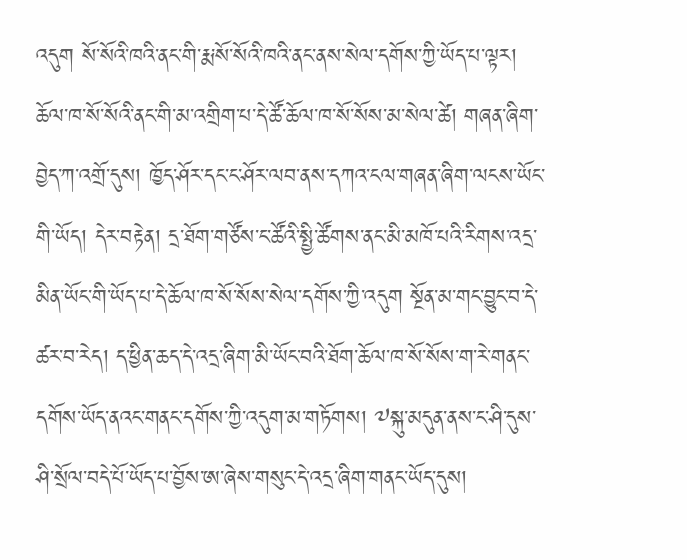འདུག སོ་སོའི་ཁའི་ནང་གི་རྨ་སོ་སོའི་ཁའི་ནང་ནས་སེལ་དགོས་ཀྱི་ཡོད་པ་ལྟར། ཆོལ་ཁ་སོ་སོའི་ནང་གི་མ་འགྲིག་པ་དེ་ཚོ་ཆོལ་ཁ་སོ་སོས་མ་སེལ་ཚེ། གཞན་ཞིག་བྱེད་ཀ་འགྲོ་དུས། ཁྱོད་ཤོར་དང་ང་ཤོར་ལབ་ནས་དཀའ་ངལ་གཞན་ཞིག་ལངས་ཡོང་གི་ཡོད། དེར་བརྟེན། དྲ་ཐོག་གཙོས་ང་ཚོའི་སྤྱི་ཚོགས་ནང་མི་མཁོ་པའི་རིགས་འདྲ་མིན་ཡོང་གི་ཡོད་པ་དེ་ཆོལ་ཁ་སོ་སོས་སེལ་དགོས་ཀྱི་འདུག སྔོན་མ་གང་བྱུང་བ་དེ་ཚར་བ་རེད། ད་ཕྱིན་ཆད་དེ་འདྲ་ཞིག་མི་ཡོང་བའི་ཐོག་ཆོལ་ཁ་སོ་སོས་ག་རེ་གནང་དགོས་ཡོད་ནའང་གནང་དགོས་ཀྱི་འདུག་མ་གཏོགས། ༧སྐུ་མདུན་ནས་ང་ཤི་དུས་ཤི་སྲོལ་བདེ་པོ་ཡོད་པ་བྱོས་ཨ་ཞེས་གསུང་དེ་འདྲ་ཞིག་གནང་ཡོད་དུས།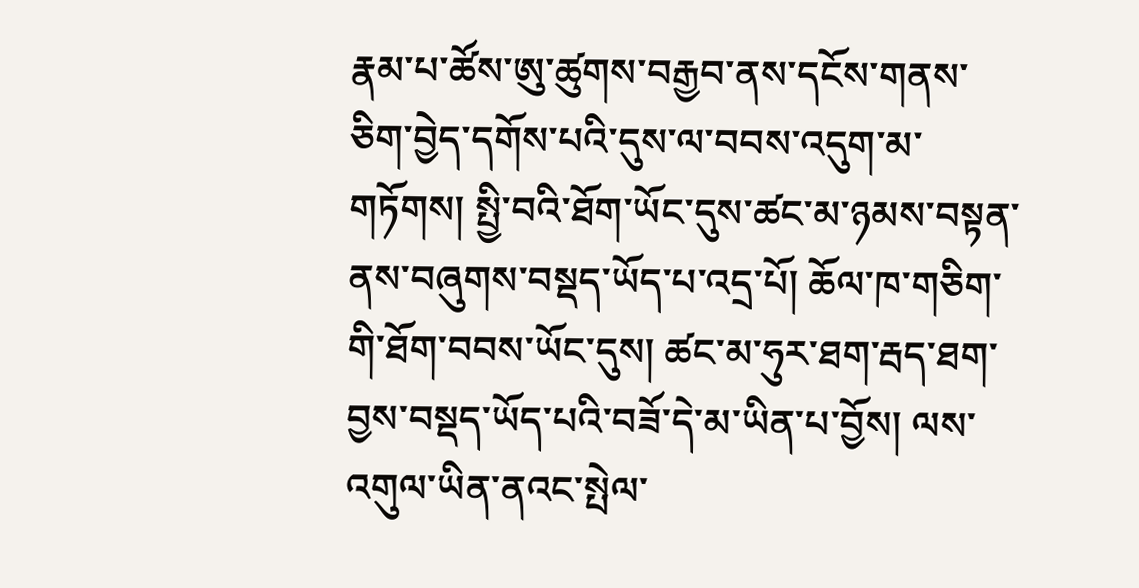རྣམ་པ་ཚོས་ཨུ་ཚུགས་བརྒྱབ་ནས་དངོས་གནས་ཅིག་བྱེད་དགོས་པའི་དུས་ལ་བབས་འདུག་མ་གཏོགས། སྤྱི་བའི་ཐོག་ཡོང་དུས་ཚང་མ་ཉམས་བསྟན་ནས་བཞུགས་བསྡད་ཡོད་པ་འདྲ་པོ། ཆོལ་ཁ་གཅིག་གི་ཐོག་བབས་ཡོང་དུས། ཚང་མ་ཧུར་ཐག་རྦད་ཐག་བྱས་བསྡད་ཡོད་པའི་བཟོ་དེ་མ་ཡིན་པ་བྱོས། ལས་འགུལ་ཡིན་ནའང་སྤེལ་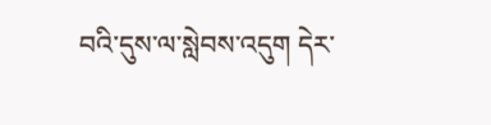བའི་དུས་ལ་སླེབས་འདུག དེར་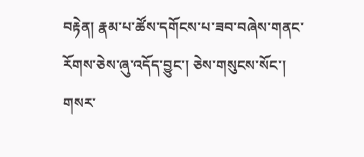བརྟེན། རྣམ་པ་ཚོས་དགོངས་པ་ཟབ་བཞེས་གནང་རོགས་ཅེས་ཞུ་འདོད་བྱུང་། ཅེས་གསུངས་སོང་།
གསར་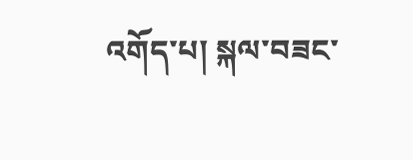འགོད་པ། སྐལ་བཟང་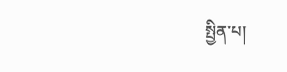སྤྱིན་པ།